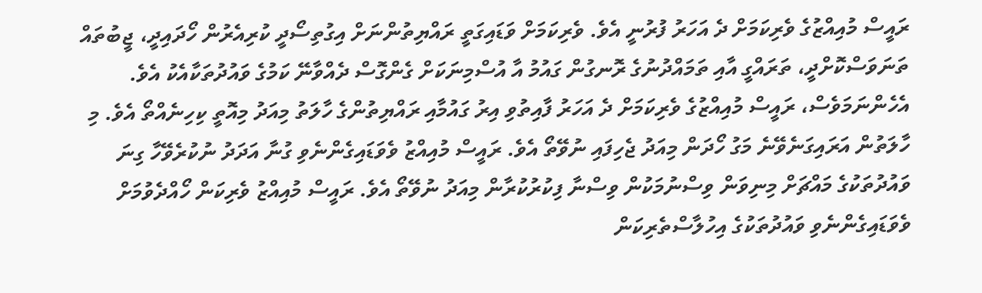ރައީސް މުއިއްޒުގެ ވެރިކަމަށް ދެ އަހަރު ފުރުނީ އެވެ. ވެރިކަމަށް ވަޑައިގަތީ ރައްޔިތުންނަށް އިގުތިސޯދީ ކުރިއެރުން ހޯދައިދީ، ޖީބުތައް ތަނަވަސްކޮށްދީ، ތަރައްގީ އާއި ތަމައްދުނުގެ ރޮނގުން ގައުމު އާ އުސްމިނަކަށް ގެންގޮސް ދެއްވާނޭ ކަމުގެ ވައުދުތަކާއެކު އެވެ. އެހެންނަމަވެސް، ރައީސް މުއިއްޒުގެ ވެރިކަމަށް ދެ އަހަރު ފާއިތުވި އިރު ގައުމާއި ރައްޔިތުންގެ ހާލަތު މިއަދު މިއޮތީ ކިހިނެއްތޯ އެވެ. މި ހާލަތުން އަރައިގަނެވޭނެ މަގު ހޯދަން މިއަދު ޖެހިފައި ނުވޭތޯ އެވެ. ރައީސް މުއިއްޒު ވެވަޑައިގެންނެވި ގުނާ އަދަދު ނުކުރެވޭހާ ގިނަ ވައުދުތަކުގެ މައްޗަށް މިނިވަން ވިސްނުމަކުން ވިސްނާ ފިކުރުކުރާން މިއަދު ނުވޭތޯ އެވެ. ރައީސް މުއިއްޒު ވެރިކަން ހޯއްދެވުމަށް ވެވަޑައިގެންނެވި ވައުދުތަކުގެ އިހުލާސްތެރިކަން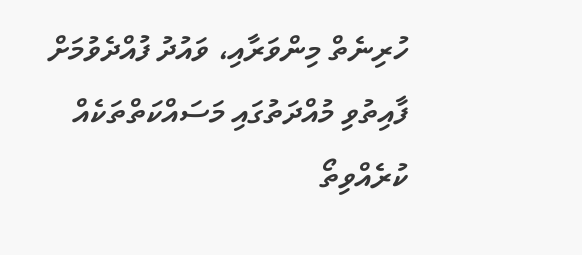ހުރިނެތް މިންވަރާއި، ވައުދު ފުއްދެވުމަށް ފާއިތުވި މުއްދަތުގައި މަސައްކަތްތަކެއް ކުރެއްވިތޯ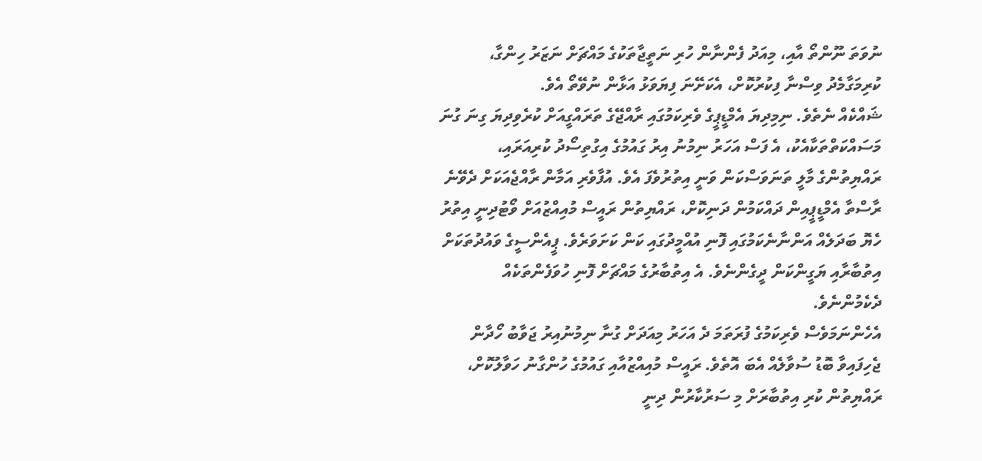ނުވަތަ ނޫންތޯ އާއި، މިއަދު ފެންނާން ހުރި ނަތީޖާތަކުގެ މައްޗަށް ނަޒަރު ހިންގާ، ކުރިމަގާމެދު ވިސްނާ ފިކުރުކޮށް، އެކަށޭނަ ފިޔަވަޅު އަޅާން ނުވޭތޯ އެވެ.
ޝައްކެއް ނެތެވެ. ނިމިދިޔަ އެމްޑީޕީގެ ވެރިކަމުގައި ރާއްޖޭގެ ތަރައްގީއަށް ކުރެވިދިޔަ ގިނަ ގުނަ މަސައްކަތްތަކާއެކު، އެ ފަސް އަހަރު ނިމުނު އިރު ގައުމުގެ އިގުތިސޯދު ކުރިއަރައި، ރައްޔިތުންގެ މާލީ ތަނަވަސްކަން ވަނީ އިތުރުވެފަ އެވެ. އުފާވެރި އަމާން ރާއްޖެއަކަށް ދެވޭނެ ރާސްތާ އެމްޑީޕީއިން ދައްކަމުން ދަނިކޮށް، ރައްޔިތުން ރައީސް މުއިއްޒުއަށް ވޯޓުދިނީ އިތުރު ހެޔޮ ބަދަލެއް އަންނާނެކަމުގައި ފޮނި އުއްމީދުގައި ކަން ކަށަވަރެވެ. ޕީއެންސީގެ ވައުދުތަކަށް އިތުބާރާއި ޔަގީންކަން ދީގެންނެވެ. އެ އިތުބާރުގެ މައްޗަށް ފޮނި ހުވަފެންތަކެއް ދެކެމުންނެވެ.
އެހެންނަމަވެސް ވެރިކަމުގެ ފުރަތަމަ ދެ އަހަރު މިއަދަށް ގުނާ ނިމުނުއިރު ޖަވާބު ހޯދާން ޖެހިފައިވާ ބޮޑު ސުވާލެއް އެބަ އޮތެވެ. ރައީސް މުއިއްޒުއާއި ގައުމުގެ ހުންގާނު ހަވާލުކޮށް، ރައްޔިތުން ކުރި އިތުބާރަށް މި ސަރުކާރުން ދިނީ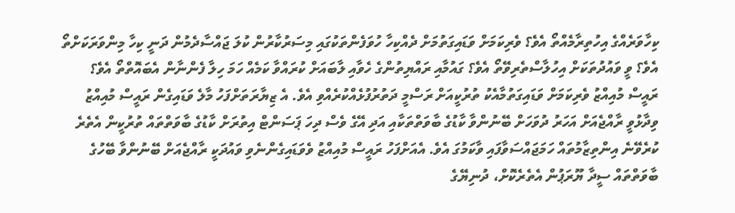ކިހާވަރެއްގެ އިހުތިރާމެއްތޯ އެވެ؟ ވެރިކަމަށް ވަޑައިގަތުމަށް ދެއްކިހާ ހުވަފެންތަކުގައި މިސަރުކާރުން ކުލަ ޖައްސާދެމުން ދަނީ ކިހާ މިންވަރަކަށްތޯ އެވެ؟ ވީ ވައުދުތަކަށް އިހުލާސްތެރިވޭތޯ އެވެ؟ ގައުމާއި ރައްޔިތުންގެ ހެވާއި ލާބައަށް ކުރައްވާ ކަމެއް ހަމަ ހިލާ ފެންނާން އެބައޮތްތޯ އެވެ؟
ރައީސް މުއިއްޒު ވެރިކަމަށް ވަޑައިގަތުމާއެކު ތުރުކީއަށް ރަސްމީ ދަތުރުފުޅެއްކުރެއްވި އެވެ. އެ ޒިޔާރަތަށްފަހު މާލެ ވަޑައިގެން ރައީސް މުއިއްޒު ވިދާޅުވީ ރާއްޖެއަށް އަހަރު ދުވަހަށް ބޭނުންވާ ކާޑުގެ ބާވަތްތަކާއި އަދި އޭގެ ވެސް ދިހަ ޕަސަންޓް އިތުރަށް ކާޑުގެ ބާވަތްތައް ތުރުކީން އެތެރެ ކުރެވޭނެ އިންތިޒާމުތައް ހަމަޖައްސަވާފައި ވާކަމުގަ އެވެ. އެއަށްފަހު ރައީސް މުއިއްޒު ވެވަޑައިގެންނެވި ވައުދަކީ ރާއްޖެއަށް ބޭނުންވާ ބޭހުގެ ބާވަތްތައް ސީދާ ޔޫރަޕުން އެތެރެކޮށް، ދުނިޔޭގެ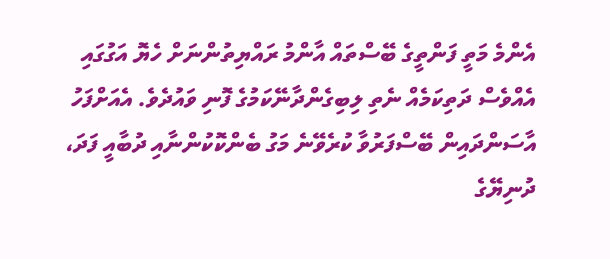އެންމެ މަތީ ފަންތީގެ ބޭސްތައް އާންމު ރައްޔިތުންނަށް ހެޔޮ އަގުގައި އެއްވެސް ދަތިކަމެއް ނެތި ލިބިގެންދާނޭކަމުގެ ފޮނި ވައުދެވެ. އެއަށްފަހު އާސަންދައިން ބޭސްފަރުވާ ކުރެވޭނެ މަގު ބެންކޮކުންނާއި ދުބާއީ ފަދަ، ދުނިޔޭގެ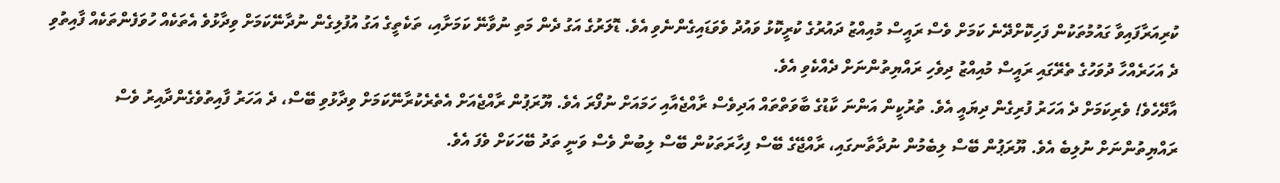ކުރިއަރާފައިވާ ގައުމުތަކުން ފަހިކޮށްދޭނެ ކަމަށް ވެސް ރައީސް މުއިއްޒު ދައުރުގެ ކުރީކޮޅު ވައުދު ވެވަޑައިގެންނެވި އެވެ. ޑޮލަރުގެ އަގު ދެން މަތި ނުވާނޭ ކަމަށާއި، ތަކެތީގެ އަގު އުފުލިގެން ނުދާނޭކަމަށް ވިދާޅުވެ އެތަކެއް ހުވަފެންތަކެއް ފާއިތުވި ދެ އަހަރެއްހާ ދުވަހުގެ ތެރޭގައި ރައީސް މުއިއްޒު ދިވެހި ރައްޔިތުންނަށް ދެއްކެވި އެވެ.
އާދޭހެވެ! ވެރިކަމަށް ދެ އަހަރު ފުރިގެން ދިޔައީ އެވެ. ތުރުކީން އަންނަ ކާޑުގެ ބާވަތްތައް އަދިވެސް ރާއްޖެއާއި ހަމައަށް ނުފޯރަ އެވެ. ޔޫރަޕުން ރާއްޖެއަށް އެތެރެކުރާނޭކަމަށް ވިދާޅުވި ބޭސް، ދެ އަހަރު ފާއިތުވެގެންދާއިރު ވެސް ރައްޔިތުންނަށް ނުލިބެ އެވެ. ޔޫރަޕުން ބޭސް ލިބެމުން ނުދާތާނގައި، ރާއްޖޭގެ ބޭސް ފިހާރަތަކުން ބޭސް ލިބުން ވެސް ވަނީ ތަދު ބޭހަކަށް ވެފަ އެވެ.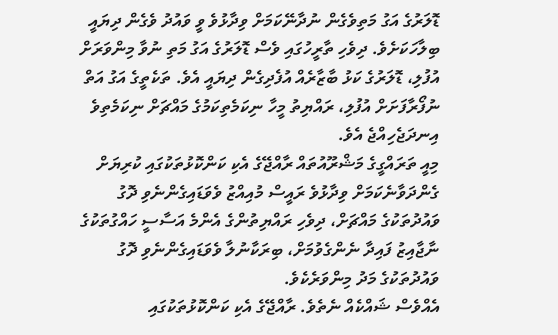ޑޮލަރުގެ އަގު މަތިވެގެން ނުދާނޭކަމަށް ވިދާޅުވެ ވީ ވައުދު ވެގެން ދިޔައީ ބިލާހަކަށެވެ. ދިވެހި ތާރީހުގައި ވެސް ޑޮލަރުގެ އަގު މަތި ނުވާ މިންވަރަށް އުފުލި، ޑޮލަރުގެ ކަޅު ބާޒާރެއް އުފެދިގެން ދިޔައީ އެވެ. ތަކެތީގެ އަގު އަތް ނުފޯރާފަށަށް އުފުލި، ރައްޔިތު މީހާ ނިކަމެތިކަމުގެ މައްޗަށް ނިކަމެތިވެ އިނދަޖެހިއްޖެ އެވެ.
މިއީ ތަރައްގީގެ މަޝްރޫއުތައް ރާއްޖޭގެ އެކި ކަންކޮޅުތަކުގައި ކުރިޔަށް ގެންދަވާނެކަމަށް ވިދާޅުވެ ރައީސް މުއިއްޒު ވެވަޑައިގެންނެވި ދޮގު ވައުދުތަކުގެ މައްޗަށް، ދިވެހި ރައްޔިތުންގެ އެންމެ އަސާސީ ހައްގުތަކުގެ ނާޖާއިޒު ފައިދާ ނެންގެވުމަށް، ބިރަކާނުލާ ވެވަޑައިގެންނެވި ދޮގު ވައުދުތަކުގެ މަދު މިންވަރެކެވެ.
އެއްވެސް ޝައްކެއް ނެތެވެ. ރާއްޖޭގެ އެކި ކަންކޮޅުތަކުގައި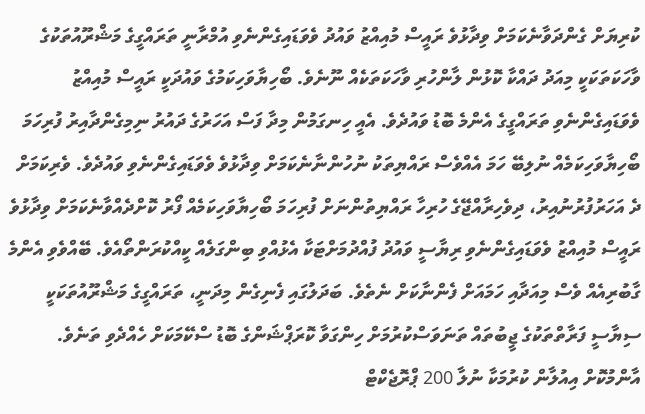ކުރިޔަށް ގެންދަވާނެކަމަށް ވިދާޅުވެ ރައީސް މުއިއްޒު ވައުދު ވެވަޑައިގެންނެވި އުމްރާނީ ތަރައްގީގެ މަޝްރޫއުތަކުގެ ވާހަކަތަކަކީ މިއަދު ދައްކާ ކޮޅުން ލާންހުރި ވާހަކަތަކެއް ނޫނެވެ. ބޯހިޔާވަހިކަމުގެ ވައުދަކީ ރައީސް މުއިއްޒު ވެވަޑައިގެންނެވި ތަރައްގީގެ އެންމެ ބޮޑު ވައުދެވެ. އެއީ ހިނގަމުން މިދާ ފަސް އަހަރުގެ ދައުރު ނިމިގެންދާއިރު ފުރިހަމަ ބޯހިޔާވަހިކަމެއް ނުލިބޭ ހަމަ އެއްވެސް ރައްޔިތަކު ނުހުންނާނެކަމަށް ވިދާޅުވެ ވެވަޑައިގެންނެވި ވައުދެވެ. ވެރިކަމަށް ދެ އަހަރުފުރުނުއިރު، ދިވެހިރާއްޖޭގެ ހުރިހާ ރައްޔިތުންނަށް ފުރިހަމަ ބޯހިޔާވަހިކަމެއް ފޯރު ކޮށްދެއްވާނެކަމަށް ވިދާޅުވެ ރައީސް މުއިއްޒު ވެވަޑައިގެންނެވި ރިޔާސީ ވައުދު ފުއްދުމަށްޓަކާ އެޅުއްވި ބިންގަލެއް ކީއްކުރަންތޯއެވެ. ބޭއްވެވި އެންމެ ގާބުރިއެއް ވެސް މިއަދާއި ހަމައަށް ފެންނާކަށް ނެތެވެ. ބަދަލުގައި ފެނިގެން މިދަނީ، ތަރައްގީގެ މަޝްރޫއުތަކަކީ ސިޔާސީ ފަރާތްތަކުގެ ޖީބުތައް ތަނަވަސްކުރުމަށް ހިންގަވާ ކޮރަޕްޝަންގެ ބޮޑު ސްކޭމަކަށް ހެއްދެވި ތަނެވެ. އާންމުކޮށް އިއުލާން ކުރުމަކާ ނުލާ 200 ޕްރޮޖެކްޓް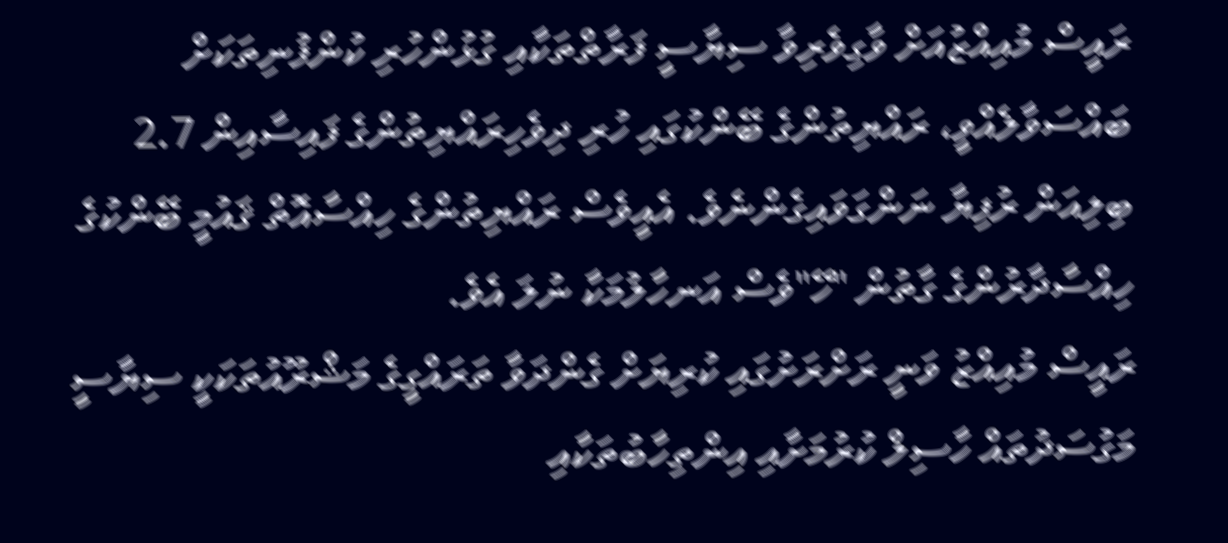ރައީސް މުއިއްޒުއަށް ވާގިވެރިވާ ސިޔާސީ ފަރާތްތަކާއި ގުޅުންހުރި ކުންފުނިތަކަށް ބައްސަވާލެއްވީ، ރައްޔިތުންގެ ބޭންކުގައި ހުރި ދިވެހިރައްޔިތުންގެ ފައިސާއިން 2.7 ބިލިއަން ރުފިޔާ ނަންގަވައިގެންނެވެ. އެއީވެސް ރައްޔިތުންގެ ހިއްސާއޮތް ޤައުމީ ބޭންކުގެ ހިއްސާދާރުންގެ ގާތުން "ހޭ"ވެސް އަނހާލުމަކާ ނުލަ އެވެ.
ރައީސް މުއިއްޒު ވަނީ ރަށްރަށުގައި ކުރިޔަށް ގެންދަވާ ތަރައްގީގެ މަޝްރޫއުތަކަކީ ސިޔާސީ މަގުސަދުތައް ހާސިލް ކުރުމަށާއި އިންތިހާބުތަކާއި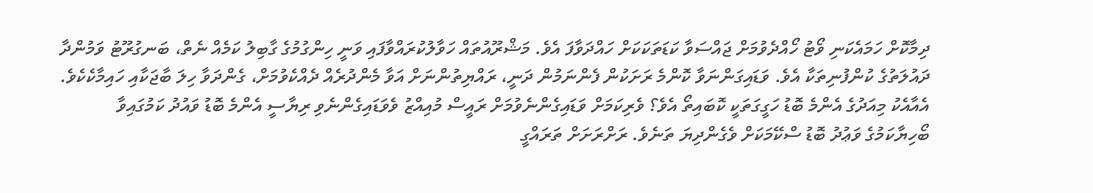ދިމާކޮށް ހަމައެކަނި ވޯޓު ހޯއްދެވުމަށް ޖައްސަވާ ކަޑަތަކަކަށް ހައްދަވާފަ އެވެ. މަޝްރޫއުތައް ހަވާލުކުރައްވާފައި ވަނީ ހިންގުމުގެ ގާބިލު ކަމެއް ނެތް، ބަނގުރޫޓު ވަމުންދާ ދައުލަތުގެ ކުންފުނިތަކާ އެވެ. ވަޑައިގަންނަވާ ކޮންމެ ރަށަކުން ފެންނަމުން ދަނީ، ރައްޔިތުންނަށް އަވާ މެންދުރެއް ދެއްކެވުމަށް، ގެންދަވާ ހިލަ ބާޖަކާއި ހައިމާކެކެވެ. އެއާއެކު މިއަދުގެ އެންމެ ބޮޑު ހަގީގަތަކީ ކޮބައިތޯ އެވެ؟ ވެރިކަމަށް ވަޑައިގެންނެވުމަށް ރައީސް މުއިއްޒު ވެވަޑައިގެންނެވި ރިޔާސީ އެންމެ ބޮޑު ވައުދު ކަމުގައިވާ ބޯހިޔާކަމުގެ ވަޢުދު ބޮޑު ސްކޭމަކަށް ވެގެންދިޔަ ތަނެވެ. ރަށްރަށަށް ތަރައްގީ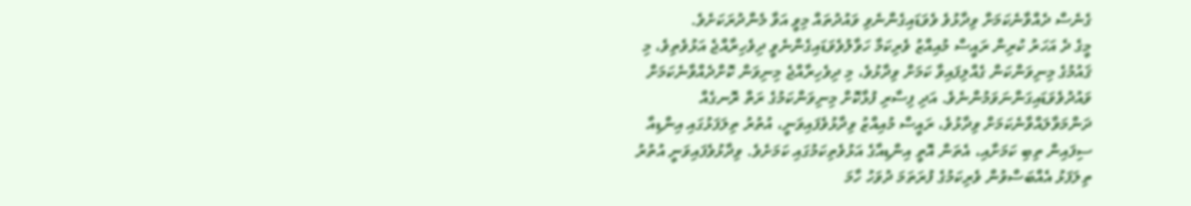ގެނެސް ދެއްވާނެކަމަށް ވިދާޅުވެ ވެވަޑައިގެންނެވި ވައުދުތައް މިވީ އަވާ މެންދުރަކަށެވެ.
މީގެ ދެ އަހަރު ކުރިން ރައީސް މުއިއްޒު ވެރިކަމާ ހަވާލުވެވަޑައިގެންނެވީ ދިވެހިރާއްޖެ އަޅުވެތިވެ، މި ޤައުމުގެ މިނިވަންކަން ގެއްލިފައިވާ ކަމަށް ވިދާޅުވެ، މި ދިވެހިރާއްޖެ މިނިވަން ކޮށްދެއްވާނެކަމަށް ވައުދުވެވަޑައިގަންނަވަމުންނެވެ. އަދި ފިސާރި ފުޅާކޮށް މިނިވަންކަމުގެ ރަތް ރޮނގެއް ދަންމަވާލައްވާނެކަމަށް ވިދާޅުވެ، ރައީސް މުއިއްޒު ވިދާޅުވެފައިވަނީ، އުތުރު ތިލަފަޅުގައި އިންޑިއާ ސިފައިން ތިބި ކަމަށާއި، އެތަން އޮތީ އިންޑިއާގެ އަޅުވެތިކަމުގައި ކަމަށެވެ. ވިދާޅުވެފައިވަނީ އުތުރު ތިލަފަޅު އެއްބަސްވުން ވެރިކަމުގެ ފުރަތަމަ ދުވަހު ހާމަ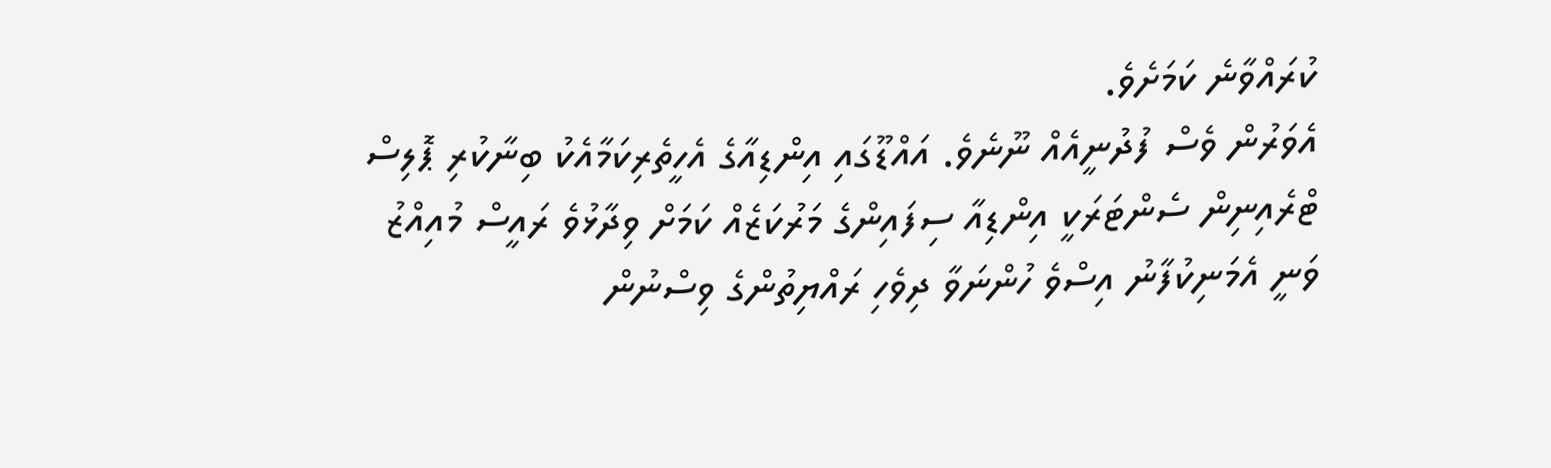ކުރައްވާނެ ކަމަށެވެ.
އެވަރުން ވެސް ފުދުނީއެއް ނޫނެވެ. އައްޑޫގައި އިންޑިއާގެ އެހީތެރިކަމާއެކު ބިނާކުރި ޕޮލިސް ޓްރެއިނިން ސެންޓަރަކީ އިންޑިއާ ސިފައިންގެ މަރުކަޒެއް ކަމަށް ވިދާޅުވެ ރައީސް މުއިއްޒު ވަނީ އެމަނިކުފާނު އިސްވެ ހުންނަވާ ދިވެހި ރައްޔިތުންގެ ވިސްނުން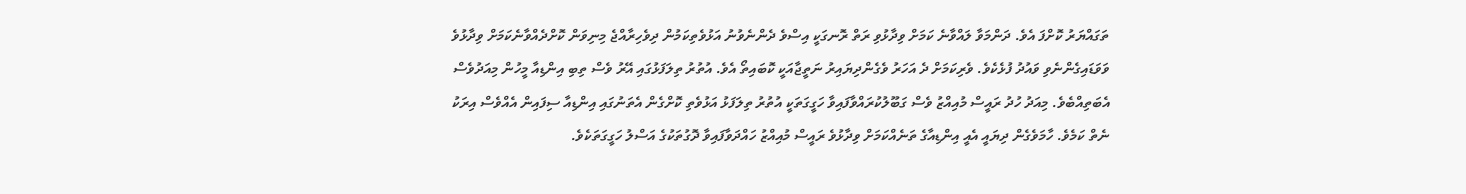ތަގައްޔަރު ކޮށްފަ އެވެ. ދަންމަވާ ލައްވާނެ ކަމަށް ވިދާޅުވި ރަތް ރޮނގަކީ އިސްވެ ދެންނެވުނު އަޅުވެތިކަމުން ދިވެހިރާއްޖެ މިނިވަން ކޮށްދެއްވާނެކަމަށް ވިދާޅުވެ ވަވަޑައިގެންނެވި ވައުދު ފުޅެކެވެ. ވެރިކަމަށް ދެ އަހަރު ވެގެންދިޔައިރު ނަތީޖާއަކީ ކޮބައިތޯ އެވެ. އުތުރު ތިލަފަޅުގައި އޭރު ވެސް ތިބި އިންޑިއާ މީހުން މިއަދުވެސް އެބަތިއްބެވެ. މިއަދު ހުދު ރައީސް މުއިއްޒު ވެސް ގަބޫލުކުރައްވާފައިވާ ހަގީގަތަކީ އުތުރު ތިލަފަޅު އަޅުވެތި ކޮށްގެން އެތަނުގައި އިންޑިއާ ސިފައިން އެއްވެސް އިރަކު ނެތް ކަމެވެ. ހާމަވެގެން ދިޔައީ އެއީ އިންޑިއާގެ ތަނެއްކަމަށް ވިދާޅުވެ ރައީސް މުއިއްޒު ހައްދަވާފައިވާ ދޮގުތަކުގެ އަސްލު ހަގީގަތަކެވެ.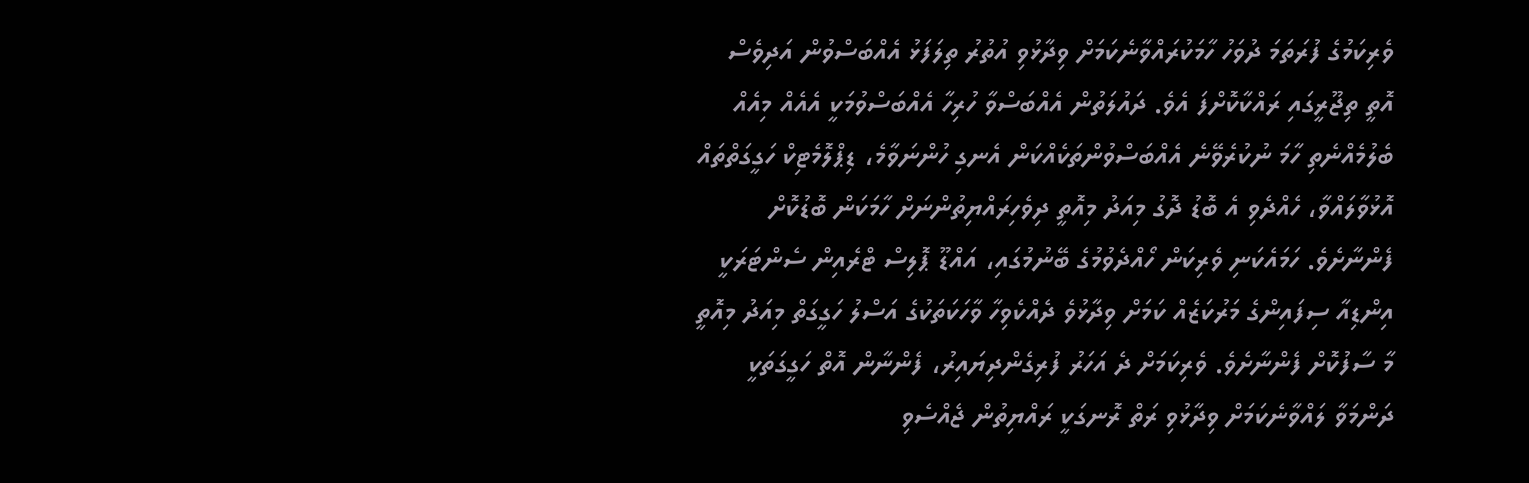ވެރިކަމުގެ ފުރަތަމަ ދުވަހު ހާމަކުރައްވާނެކަމަށް ވިދާޅުވި އުތުރު ތިލަފަޅު އެއްބަސްވުން އަދިވެސް އޮތީ ތިޖޫރީގައި ރައްކާކޮށްފަ އެވެ. ދައުލަތުން އެއްބަސްވާ ހުރިހާ އެއްބަސްވުމަކީ އެއެއް މިއެއް ބެލުމެއްނެތި ހާމަ ނުކުރެވޭނެ އެއްބަސްވުންތަކެއްކަން އެނގި ހުންނަވާމެ، ޑިޕްލޮމެޓިކް ހަގީގަތްތައް އޮޅުވާލައްވާ، ހެއްދެވި އެ ބޮޑު ދޮގު މިއަދު މިއޮތީ ދިވެހިރައްޔިތުންނަށް ހާމަކަން ބޮޑުކޮށް ފެންނާށެވެ. ހަމައެކަނި ވެރިކަން ހޯއްދެވުމުގެ ބޭނުމުގައި، އައްޑޫ ޕޮލިސް ޓްރެއިން ސެންޓަރަކީ އިންޑިއާ ސިފައިންގެ މަރުކަޒެއް ކަމަށް ވިދާޅުވެ ދެއްކެވިހާ ވާހަކަތަކުގެ އަސްލު ހަގީގަތް މިއަދު މިއޮތީ މާ ސާފުކޮށް ފެންނާށެވެ. ވެރިކަމަށް ދެ އަހަރު ފުރިގެންދިޔައިރު، ފެންނާން އޮތް ހަގީގަތަކީ ދަންމަވާ ލައްވާނެކަމަށް ވިދާޅުވި ރަތް ރޮނގަކީ ރައްޔިތުން ޖެއްސެވި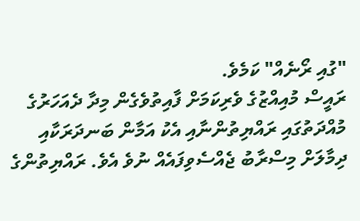"ގުއި ރޯނެއް" ކަމެވެ.
ރައީސް މުއިއްޒުގެ ވެރިކަމަށް ފާއިތުވެގެން މިދާ ދެއަހަރުގެ މުއްދަތުގައި ރައްޔިތުންނާއި އެކު އަމާން ބަނދަރަކާއި ދިމާލަށް މިސްރާބު ޖެއްސެވިފައެއް ނުވެ އެވެ. ރައްޔިތުންގެ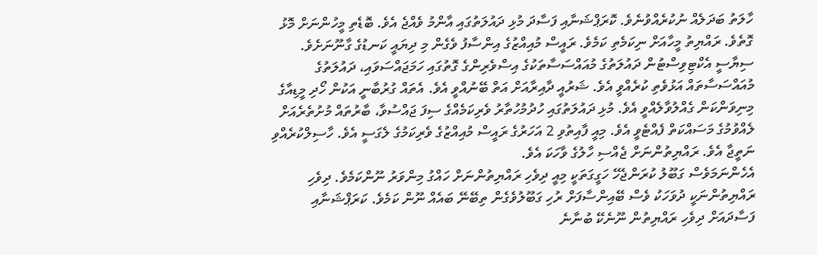ހާލަތު ބަދަލެއް ނުކުރެއްވުނެވެ. ކޮރަޕްޝަނާއި ފަސާދަ މުޅި ދައުލަތުގައި އާންމު ވެއްޖެ އެވެ. ބޮޑެތި މީހުންނަށް މޮޅު ގޮތެވެ. ރައްޔިތު މީހާއަށް ނިކަމެތި ކަމެވެ. ރައީސް މުއިއްޒުގެ އިންސާފު ވެގެން މި ދިޔައީ ކަނޑުގެ ގާނޫނަށެވެ. ސިޔާސީ އެކްޓިވިސްޓުން ދައުލަތުގެ މުއައްސަސާތަކުގެ އިސްވެރިންގެ ގޮތުގައި ހަމަޖައްސަވައި، ދައުލަތުގެ މުއައްސަސާތައް އަޅުވެތި ކުރެއްވީ އެވެ. ޝަރުއީ ދާއިރާއަށް އަތް ބޭނުއްވީ އެވެ. އެތައް ގުރުބާނީ އަކުން ހޯދި މީޑިއާގެ މިނިވަންކަން ގެއްލުވާލެއްވީ އެވެ. މުޅި ދައުލަތުގައި ހުދުމުހުތާރު ވެރިކަމެއްގެ ސިފަ ޖައްސުވާ، ބާރުތައް މުށުތެރެއަށް ލެއްވުމުގެ މަސައްކަތް ފެއްޓެވީ އެވެ. މިއީ ފާއިތުވި 2 އަހަރުގެ ރައީސް މުއިއްޒުގެ ވެރިކަމުގެ ލެގަސީ އެވެ. ހާސިލްކުރެއްވި ނަތީޖާ އެވެ. ރައްޔިތުންނަށް ޖެއްސި ހާލުގެ ވާހަކަ އެވެ.
އެހެންނަމަވެސް ގަބޫލު ކުރަންޖެހޭ ހަގީގަތަކީ މިއީ ދިވެހި ރައްޔިތުންނަށް ހައްގު މިންވަރު ނޫންކަމެވެ. ދިވެހި ރައްޔިތުންނަކީ ދުވަހަކު ވެސް ބޭއިންސާފަށް ރުހި ގަބޫލުވެގެން ތިބޭނޭ ބައެއް ނޫން ކަމެވެ. ކަރަޕްޝަނާއި ފަސާދައަށް ދިވެހި ރައްޔިތުން ނޫނެކޭ ބުނާނެ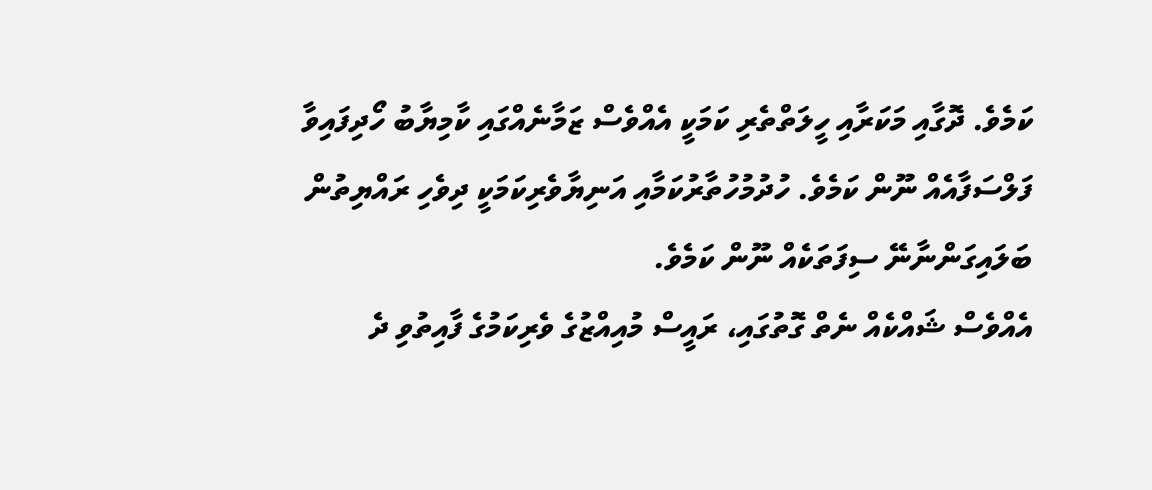ކަމެވެ. ދޮގާއި މަކަރާއި ހީލަތްތެރި ކަމަކީ އެއްވެސް ޒަމާނެއްގައި ކާމިޔާބު ހޯދިފައިވާ ފަލްސަފާއެއް ނޫން ކަމެވެ. ހުދުމުހުތާރުކަމާއި އަނިޔާވެރިކަމަކީ ދިވެހި ރައްޔިތުން ބަލައިގަންނާނޭ ސިފަތަކެއް ނޫން ކަމެވެ.
އެއްވެސް ޝައްކެއް ނެތް ގޮތުގައި، ރައީސް މުއިއްޒުގެ ވެރިކަމުގެ ފާއިތުވި ދެ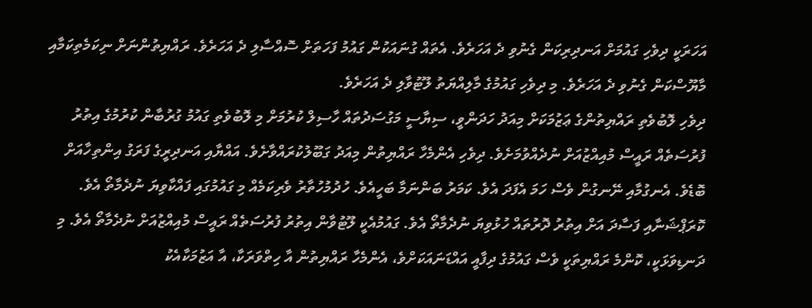އަހަރަކީ ދިވެހި ގައުމަށް އަނދިރިކަން ގެނުވި ދެ އަހަރެވެ. އެތައް ގުނައަކުން ގައުމު ފަހަތަށް ސޮއްސާލި ދެ އަހަރެވެ. ރައްޔިތުންނަށް ނިކަމެތިކަމާއި މާޔޫސްކަން ގެނުވި ދެ އަހަރެވެ. މި ދިވެހި ގައުމުގެ މާލިއްޔަތު ލޫޓުވާލި ދެ އަހަރެވެ.
ދިވެހި ލޮބުވެތި ރައްޔިތުންގެ ޢަޒުމަކަށް މިއަދު ހަދަންވީ، ސިޔާސީ މަގުސަދުތައް ހާސިލް ކުރުމަށް މި ލޮބުވެތި ގައުމު ގުރުބާން ކުރުމުގެ އިތުރު ފުރުސަތެއް ރައީސް މުއިއްޒުއަށް ނުދެއްވުމަށެވެ. ދިވެހި އެންމެހާ ރައްޔިތުން މިއަދު ގަބޫލުކުރައްވާށެވެ. އައްޔާއި އަނދިރީގެ ފަރަގު އިންތިހާއަށް ބޮޑެވެ. އެނގުމާއި ނޭނގުން ވެސް ހަމަ އެފަދަ އެވެ. ކަމަރު ބަންނަމާ ބަހީއެވެ. ހުދުމުހުތާރު ވެރިކަމެއް މި ގައުމުގައި ފައްކާވިޔަ ނުދެމާތޯ އެވެ. ކޮރަޕްޝަނާއި ފަސާދަ އަށް އިތުރު ދޮރުތައް ހުޅުވިޔަ ނުދެމާތޯ އެވެ. ގައުމުއެކީ ލޫޓުވާން އިތުރު ފުރުސަތެއް ރައީސް މުއިއްޒުއަށް ނުދެމާތޯ އެވެ. މި ދަނޑިވަޅަކީ، ކޮންމެ ރައްޔިތަކީ ވެސް ގައުމުގެ ދިފާއީ އައްޑަނައަކަށްވެ، އެންމެހާ ރައްޔިތުން އާ ހިތްވަރަކާ، އާ އަޒުމަކާއެކު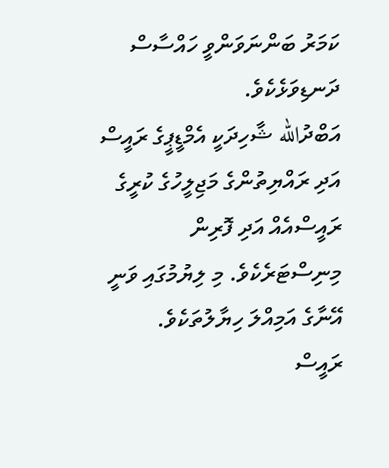ކަމަރު ބަންނަވަންވީ ހައްސާސް ދަނޑިވަޅެކެވެ.
އަބްދުالله ޝާހިދަކީ އެމްޑީޕީގެ ރައީސް އަދި ރައްޔިތުންގެ މަޖިލީހުގެ ކުރީގެ ރައީސްއެއް އަދި ފޮރިން މިނިސްޓަރެކެވެ. މި ލިޔުމުގައި ވަނީ އޭނާގެ އަމިއްލަ ހިޔާލުތަކެވެ.
ރައީސް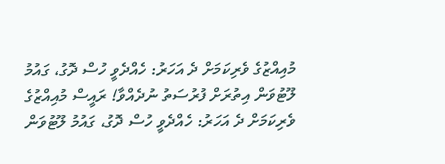މުއިއްޒުގެ ވެރިކަމަށް ދެ އަހަރު: ހެއްދެވީ ހުސް ދޮގު، ގައުމު ލޫޓުވަން އިތުރަށް ފުރުސަތު ނުދެއްވާ! ރައީސް މުއިއްޒުގެ ވެރިކަމަށް ދެ އަހަރު: ހެއްދެވީ ހުސް ދޮގު، ގައުމު ލޫޓުވަން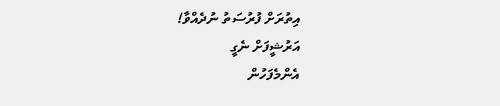އިތުރަށް ފުރުސަތު ނުދެއްވާ!
އަރުޝީފަށް ނެގީ
އެންމެފަހުން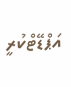އަޕްޑޭޓްކުރީ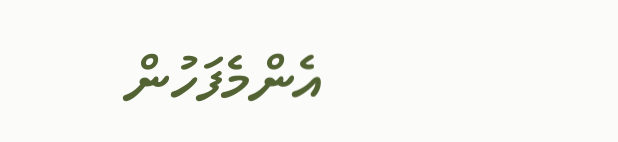އެންމެފަހުން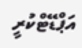އަޕްޑޭޓްކުރީ